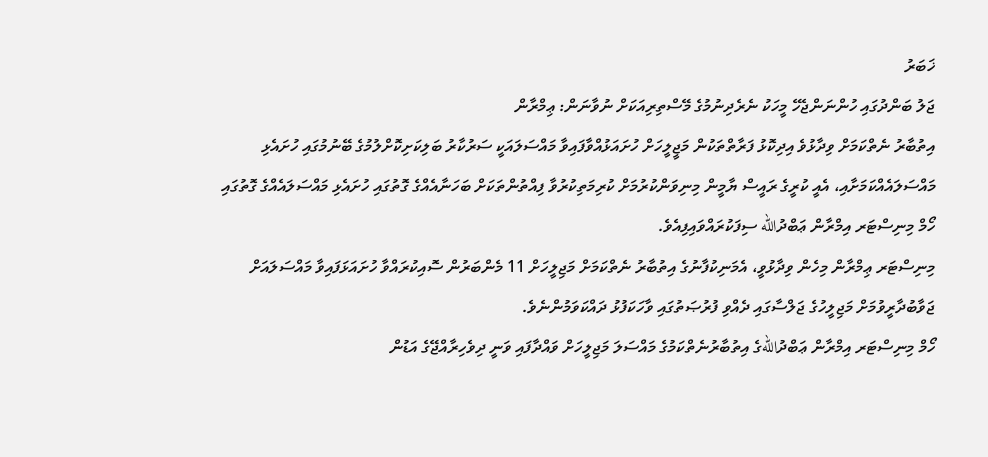ޚަބަރު
ޖަލު ބަންދުގައި ހުންނަންޖެހޭ މީހަކު ނެރެދިނުމުގެ މޭސްތިރިއަކަށް ނުވާނަން: ޢިމްރާން
އިތުބާރު ނެތްކަމަށް ވިދާޅުވެ އިދިކޮޅު ފަރާތްތަކުން މަޖީލީހަށް ހުށައަޅުއްވާފައިވާ މައްސަލައަކީ ސަރުކާރު ބަލިކަށިކޮށްލުމުގެ ބޭނުމުގައި ހުށައެޅި މައްސަލައެއްކަމަށާއި، އެއީ ކުރީގެ ރައީސް ޔާމީން މިނިވަންކުރުމަށް ކުރިމަތިކުރުވާ ފިއްތުންތަކަށް ބަހަނާއެއްގެ ގޮތުގައި ހުށައެޅި މައްސަލައެއްގެ ގޮތުގައި ހޯމް މިނިސްޓަރ އިމްރާން ޢަބްދުالله ސިފަކުރައްވައިފިއެވެ.
މިނިސްޓަރ ޢިމްރާން މިހެން ވިދާޅުވީ، އެމަނިކުފާނުގެ އިތުބާރު ނެތްކަމަށް މަޖިލީހަށް 11 މެންބަރުން ސޮއިކުރައްވާ ހުށައަޅަފައިވާ މައްސަލައަށް ޖަވާބުދާރީވުމަށް މަޖިލީހުގެ ޖަލްސާގައި ދެއްވި ފުރުޞަތުގައި ވާހަކަފުޅު ދައްކަވަމުންނެވެ.
ހޯމް މިނިސްޓަރ އިމްރާން ޢަބްދުاللهގެ އިތުބާރުނެތްކަމުގެ މައްސަލަ މަޖިލީހަށް ވައްދާފައި ވަނީ ދިވެހިރާއްޖޭގެ އަޑުން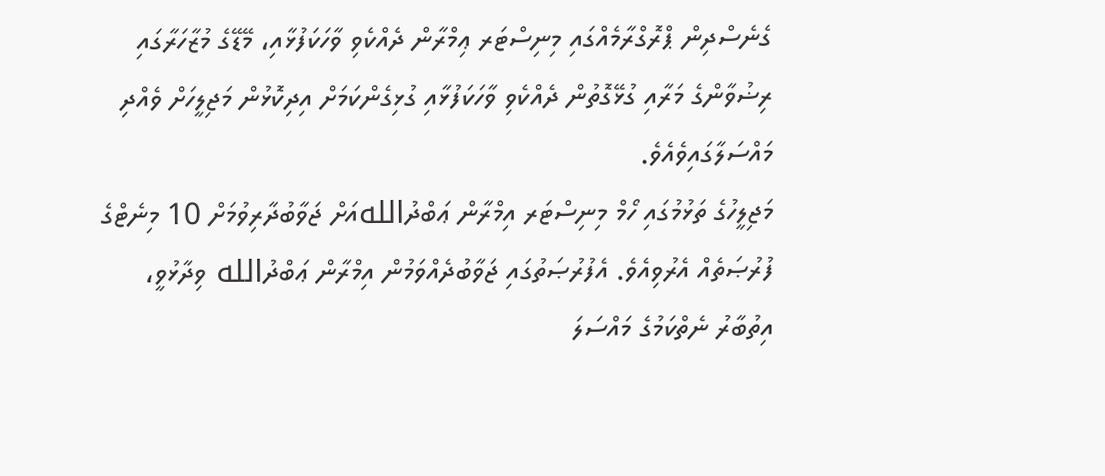ގެނެސްދިން ޕްރޮގްރާމެއްގައި މިނިސްޓަރ ޢިމްރާން ދެއްކެވި ވާހަކަފުޅާއި، މޭޑޭގެ މުޒާހަރާގައި ރިޟުވާންގެ މަރާއި ގުޅޭގޮތުން ދެއްކެވި ވާހަކަފުޅާއި ގުޅިގެންކަމަށް އިދިކޮޅުން މަޖިލީހަށް ވެއްދި މައްސަލާގައިވެއެވެ.
މަޖިލީހުގެ ތަޅުމުގައި ހޯމް މިނިސްޓަރ އިމްރާން ޢަބްދުاللهއަށް ޖަވާބުދާރިވުމަށް 10 މިނެޓްގެ ފުރުޞަތެއް އެރުވިއެވެ. އެފުރުޞަތުގައި ޖަވާބުދެއްވަމުން އިމްރާން ޢަބްދުالله ވިދާޅުވީ، އިތުބާރު ނެތްކަމުގެ މައްސަލަ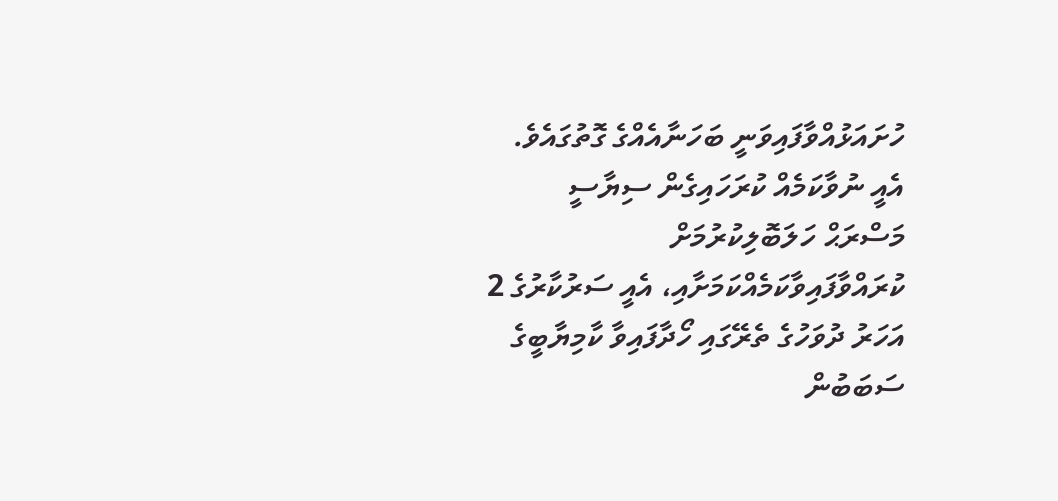ހުށައަޅުއްވާފައިވަނީ ބަހަނާއެއްގެ ގޮތުގައެވެ. އެއީ ނުވާކަމެއް ކުރަހައިގެން ސިޔާސީ މަސްރަޙް ހަލަބޮލިކުރުމަށް ކުރައްވާފައިވާކަމެއްކަމަށާއި، އެއީ ސަރުކާރުގެ 2 އަހަރު ދުވަހުގެ ތެރޭގައި ހޯދާފައިވާ ކާމިޔާބީގެ ސަބަބުން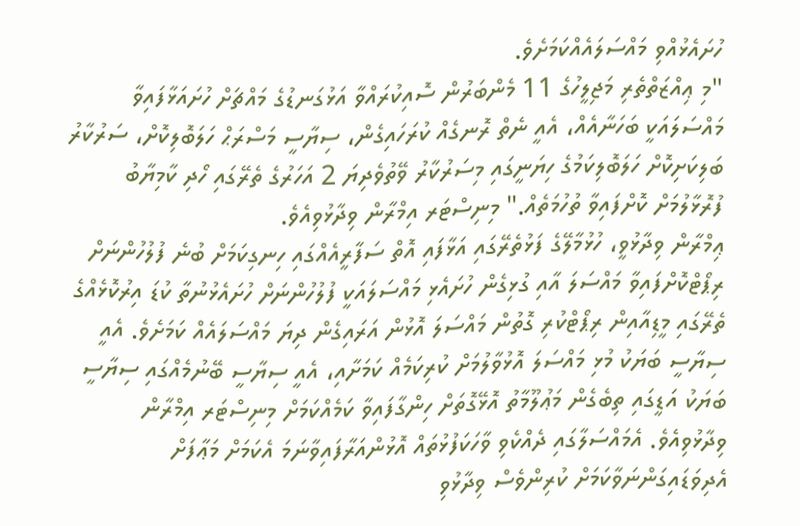ހުށައެޅުއްވި މައްސަލައެއްކަމަށެވެ.
"މި ޢިއްޒަތްތެރި މަޖިލީހުގެ 11 މެންބަރުން ސޮއިކުރައްވާ އަޅުގަނޑުގެ މައްޗަށް ހުށައަޅާފައިވާ މައްސަލައަކީ ބަހަނާއެއް، އެއީ ނެތް ރޮނގެއް ކުރަހައިގެން، ސިޔާސީ މަސްރަޙް ހަލަބޮލިކޮށް، ސަރުކާރު ބަލިކަށިކޮށް ހަލަބޮލިކަމުގެ ހިޔަނީގައި މިސަރުކާރު ވޭތުވެދިޔަ 2 އަހަރުގެ ތެރޭގައި ހޯދި ކާމިޔާބު ފުރޮޅާލުމަށް ކޮށްފައިވާ ތުހުމަތެއް." މިނިސްޓަރ އިމްރާން ވިދާޅުވިއެވެ.
ޢިމްރާން ވިދާޅުވީ، ހުޅުމާލޭގެ ފަޅުތެރޭގައި އަޅާފައި އޮތް ސަފާރީއެއްގައި ހިނގިކަމަށް ބުނެ ފުލުހުންނަށް ރިޕޯޓްކޮށްފައިވާ މައްސަލަ އާއި ގުޅިގެން ހުށައެޅި މައްސަލައަކީ ފުލުހުންނަށް ހުށައެޅުނުތާ ކުޑަ އިރުކޮޅެއްގެ ތެރޭގައި މީޑިއާއިން ރިޕޯޓްކުރި ގޮތުން މައްސަލަ އޮޅުން އަރައިގެން ދިޔަ މައްސަލައެއް ކަމަށެވެ. އެއީ ސިޔާސީ ބަޔަކު މުޅި މައްސަލަ އޮޅުވާލުމަށް ކުރިކަމެއް ކަމަށާއި، އެއީ ސިޔާސީ ބޭނުމެއްގައި ސިޔާސީ ބަޔަކު އަޑީގައި ތިބެގެން މަޢުލޫމާތު އޮޅޭގޮތަށް ހިންގާފައިވާ ކަމެއްކަމަށް މިނިސްޓަރ އިމްރާން ވިދާޅުވިއެވެ. އެމައްސަލާގައި ދެއްކެވި ވާހަކަފުޅުތައް އޮޅުންއަރާފައިވާނަމަ އެކަމަށް މަޢާފަށް އެދިވަޑައިގަންނަވާކަމަށް ކުރިންވެސް ވިދާޅުވި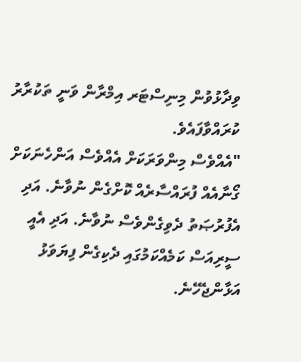ވިދާޅުވުން މިނިސްޓަރ އިމްރާން ވަނީ ތަކުރާރު ކުރައްވާފައެވެ.
"އެއްވެސް މިންވަރަކަށް އެއްވެސް އަންހެނަކަށް ގޯނާއެއް ފުރައްސާރެއް ކޮށްގެން ނުވާނެ. އަދި އެފުރުޞަތު ދެވިގެންވެސް ނުވާނެ. އަދި އެއީ ސީރިއަސް ކަމެއްކަމުގައި ދެކިގެން ފިޔަވަޅު އަޅާންޖެހޭނެ.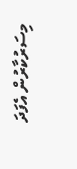މިސަރުކާރުން އެފަދަ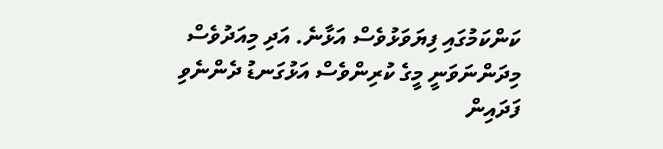ކަންކަމުގައި ފިޔަވަޅުވެސް އަޅާނެ. އަދި މިއަދުވެސް މިދަންނަވަނީ މީގެ ކުރިންވެސް އަޅުގަނޑު ދެންނެވި ފަދައިން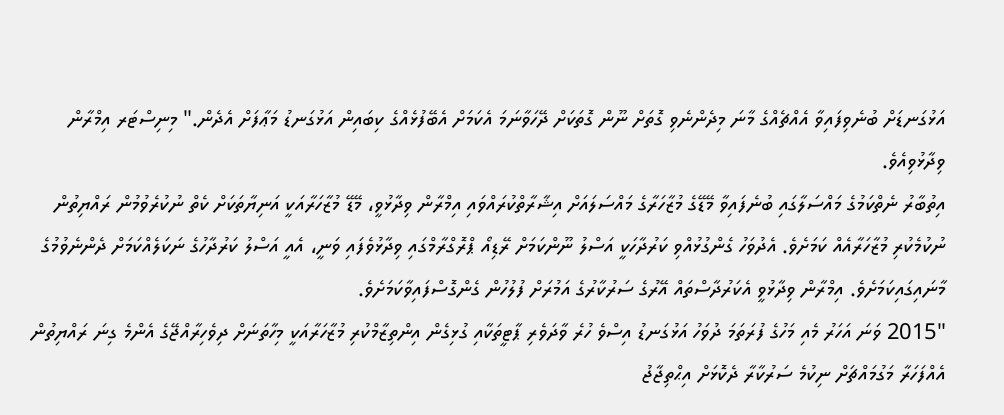އަޅުގަނޑަށް ބުނެވިފައިވާ އެއްޗެއްގެ މާނަ މިދެންނެވި ގޮތަށް ނޫން ގޮތަކަށް ދޭހަވާނަމަ އެކަމަށް އެބޭފުޅެއްގެ ކިބައިން އަޅުގަނޑު މަޢާފަށް އެދެން." މިނިސްޓަރ އިމްރާން ވިދާޅުވިއެވެ.
އިތުބާރު ނެތްކަމުގެ މައްސަލާގައި ބުނެފައިވާ މޭޑޭގެ މުޒާހަރާގެ މައްސަލައަށް އިޝާރާތްކުރައްވައި އިމްރާން ވިދާޅުވީ، މޭޑޭ މުޒާހަރާއަކީ އަނިޔާތަކަށް ކެތް ނުކުރެވުމުން ރައްޔިތުން ނުކުމެކުރި މުޒާހަރާއެއް ކަމަށެވެ. އެދުވަހު ގެންގުޅުއްވި ކަރުދާހަކީ އަސްލު ނޫންކަމަށް ރޭޑިއޯ ޕްރޮގްރާމްގައި ވިދާޅުވެފައި ވަނީ، އެއީ އަސްލު ކަރުދާހުގެ ނަކަލެއްކަމަށް ދެންނެވުމުގެ މާނައިގައިކަމަށެވެ. އިމްރާން ވިދާޅުވީ އެކަރުދާސްތައް އޭރުގެ ސަރުކާރުގެ އަމުރަށް ފުލުހުން ގެންގޮސްފައިވާކަމަށެވެ.
"2015 ވަނަ އަހަރު މެއި މަހުގެ ފުރަތަމަ ދުވަހު އަޅުގަނޑު އިސްވެ ހުރެ ވާދަވެރި ޕާޓީތަކާއި ގުޅިގެން އިންތިޒާމްކުރި މުޒާހަރާއަކީ މިހާތަނަށް ދިވެހިރާއްޖޭގެ އެންމެ ގިނަ ރައްޔިތުން އެއްފަހަރާ މަގުމައްޗަށް ނިކުމެ ސަރުކާރާ ދެކޮޅަށް އިޙްތިޖާޖު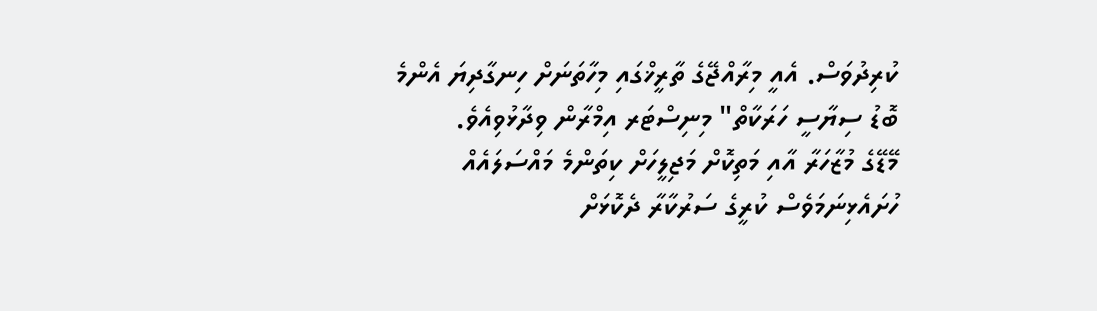ކުރިދުވަސް. އެއީ މިރާއްޖޭގެ ތާރީޚްގައި މިހާތަނަށް ހިނގާދިޔަ އެންމެ ބޮޑު ސިޔާސީ ހަރަކާތް" މިނިސްޓަރ އިމްރާން ވިދާޅުވިއެވެ.
މޭޑޭގެ މުޒާހަރާ އާއި މަތިކޮށް މަޖިލީހަށް ކިތަންމެ މައްސަލައެއް ހުށައެޅިނަމަވެސް ކުރީގެ ސަރުކާރާ ދެކޮޅަށް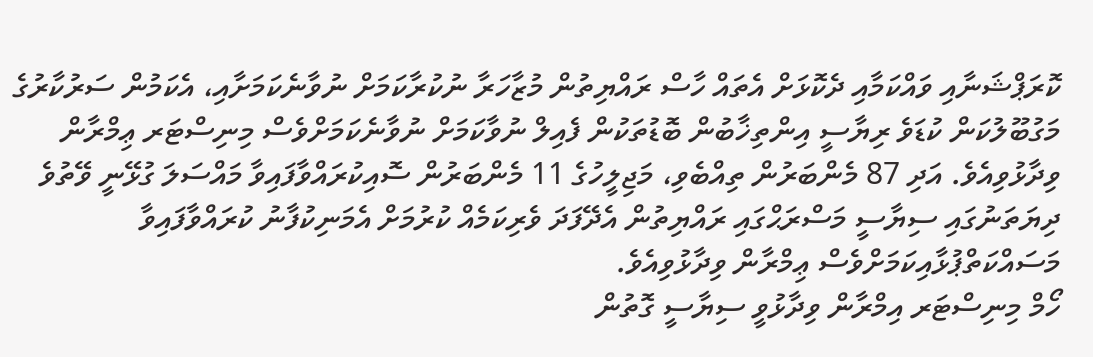ކޮރަޕްޝަނާއި ވައްކަމާއި ދެކޮޅަށް އެތައް ހާސް ރައްޔިތުން މުޒާހަރާ ނުކުރާކަމަށް ނުވާނެކަމަށާއި، އެކަމުން ސަރުކާރުގެ މަގުބޫލުކަން ކުޑަވެ ރިޔާސީ އިންތިޚާބުން ބޮޑުތަކުން ފެއިލް ނުވާކަމަށް ނުވާނެކަމަށްވެސް މިނިސްޓަރ ޢިމްރާން ވިދާޅުވިއެވެ. އަދި 87 މެންބަރުން ތިއްބެވި، މަޖިލީހުގެ 11 މެންބަރުން ސޮއިކުރައްވާފައިވާ މައްސަލަ ގުޅޭނީ ވޭތުވެ ދިޔަތަނުގައި ސިޔާސީ މަސްރަޙްގައި ރައްޔިތުން އެދޭފަދަ ވެރިކަމެއް ކުރުމަށް އެމަނިކުފާނު ކުރައްވާފައިވާ މަސައްކަތްޕުޅާއިކަމަށްވެސް ޢިމްރާން ވިދާޅުވިއެވެ.
ހޯމް މިނިސްޓަރ އިމްރާން ވިދާޅުވީ ސިޔާސީ ގޮތުން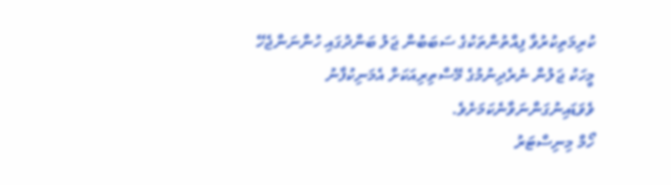ކުރިމަތިކުރުވާ ފިއްތުންތަކުގެ ސަބަބުން ޖަލު ބަންދުގައި ހުންނަންޖެހޭ މީހަކު ޖަލުން ނެރެދިނުމުގެ މޭސްތިރިއަކަށް އެމަނިކުފާނު ވެވަޑައިނުގަންނަވާނެކަމަށެވެ.
ހޯމް މިނިސްޓަރު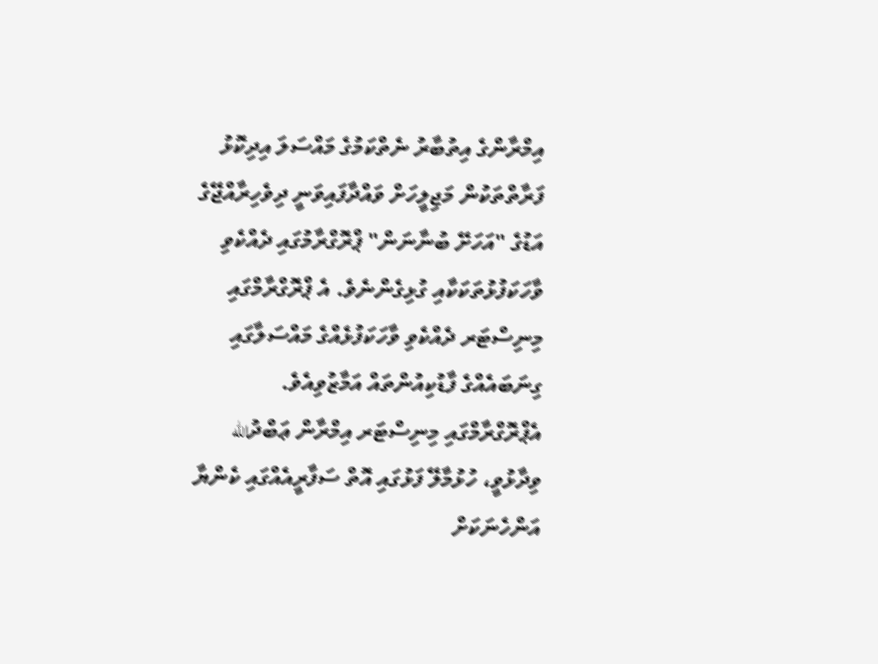އިމްރާންގެ އިތުބާރު ނެތްކަމުގެ މައްސަލަ އިދިކޮޅު ފަރާތްތަކުން މަޖިލީހަށް ވައްދާފައިވަނީ ދިވެހިރާއްޖޭގެ އަޑުގެ "އަހަށޭ ބުނާނަން" ޕްރޮގްރާމުގައި ދެއްކެވި ވާހަކަފުޅުތަކަކާއި ގުޅިގެންނެވެ. އެ ޕްރޮގްރާމްގައި މިނިސްޓަރ ދެއްކެވި ވާހަކަފުޅެއްގެ މައްސަލާގައި ގިނަބައެއްގެ ފާޑުކިއުންތައް އަމާޒުވިއެވެ. އެޕްރޮގްރާމްގައި މިނިސްޓަރ އިމްރާން ޢަބްދުالله ވިދާޅުވީ، ހުޅުމާލޭ ފަޅުގައި އޮތް ސަފާރީއެއްގައި ކެންޔާ އަންހެނަކަށް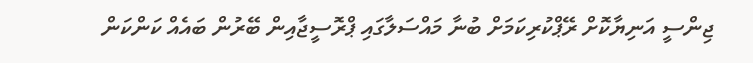ޖިންސީ އަނިޔާކޮށް ރޭޕްކުރިކަމަށް ބުނާ މައްސަލާގައި ޕްރޮސީޖާއިން ބޭރުން ބައެއް ކަންކަން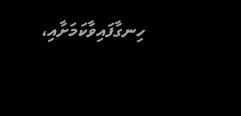ހިނގާފައިވާކަމަށާއި،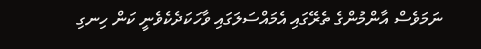ނަމަވެސް އާންމުންގެ ތެރޭގައި އެމައްސަލަގައި ވާހަކަދެކެވެނީ ކަން ހިނގި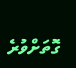ގޮތަށްވުރެ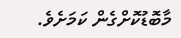މާބޮޑުކޮށްގެން ކަމަށެވެ.